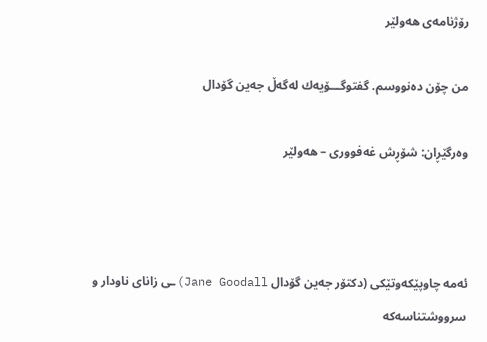رۆژنامەی ھەولێر

من چۆن دەنووسم. گفتوگـــۆیەك لەگەڵ جەین گۆدال

وەرگێڕان: شۆڕش غەفووری – هەولێر



ئەمە چاوپێكەوتێكی (دكتۆر جەین گۆدال Jane Goodall)ـی زانای ناودار و سرووشتناسەكە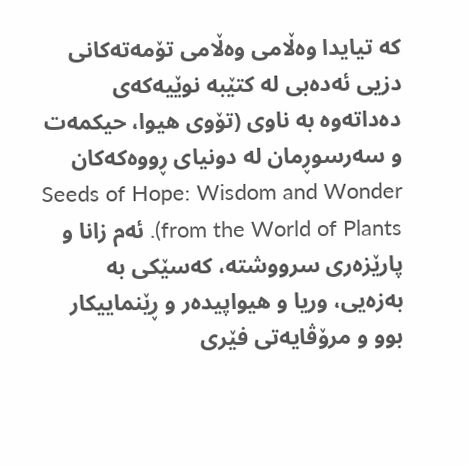كە تیایدا وەڵامی وەڵامی تۆمەتەكانی دزیی ئەدەبی لە كتێبە نوێیەكەی دەداتەوە بە ناوی (تۆوی هیوا، حیكمەت و سەرسوڕمان لە دونیای ڕووەكەكان Seeds of Hope: Wisdom and Wonder from the World of Plants). ئەم زانا و پارێزەری سرووشتە، كەسێكی بە بەزەیی، وریا و هیواپیدەر و ڕێنماییكار بوو و مرۆڤایەتی فێری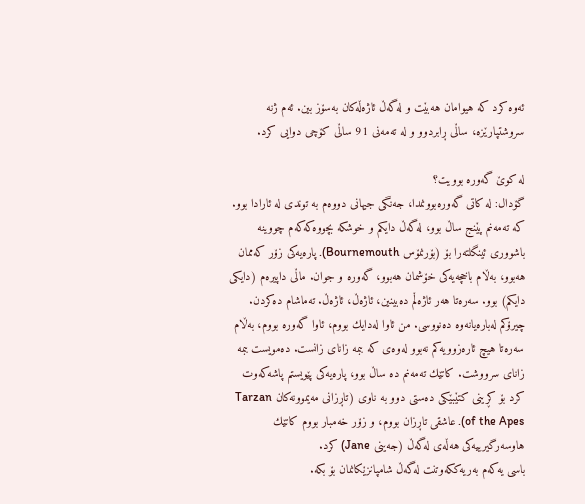ئەوە كرد كە هیوامان هەبێت و لەگەڵ ئاژەڵەكان بەسۆز بین. ئەم ژنە سروشتپارێزە، ساڵی ڕابردوو و لە تەمەنی 91 ساڵی كۆچی دوایی كرد.

لە كوێ گەورە بوویت؟
گۆدال: لە كاتی گەورەبوونمدا، جەنگی جیهانی دووەم بە توندی لە ئارادا بوو. كە تەمەنم پێنج ساڵ بوو، لەگەڵ دایكم و خوشكە بچووەكەكەم چووینە باشووری ئینگلتەرا بۆ (بۆرنمۆس Bournemouth). پارەیەكی زۆر كەممان هەبوو، بەڵام باخچەیەكی خۆشمان هەبوو، گەورە و جوان. ماڵی داپیرەم (دایكی دایكم) بوو. سەرەتا هەر ئاژەڵم دەبینین، ئاژەڵ، ئاژەڵ. تەماشام دەكردن. چیرۆكم لەبارەیانەوە دەنووسی. من ئاوا لەدایك بووم، ئاوا گەورە بووم، بەڵام سەرەتا هیچ ئارەزوویەكم نەبوو لەوەی كە ببمە زانای زانست. دەمویست ببمە زانای سرووشت. كاتێك تەمەنم دە ساڵ بوو، پارەیەكی پێویستم پاشەكەوت كرد بۆ كڕینی كتێبێكی دەستی دوو بە ناوی (تاڕزانی مەیموونەكان Tarzan of the Apes). عاشقی تاڕزان بووم، و زۆر خەمبار بووم كاتێك هاوسەرگیرییەكی هەڵەی لەگەڵ (جەینی Jane) كرد.
باسی یەكەم بەریەككەوتنت لەگەڵ شامپانزێكانمان بۆ بكە.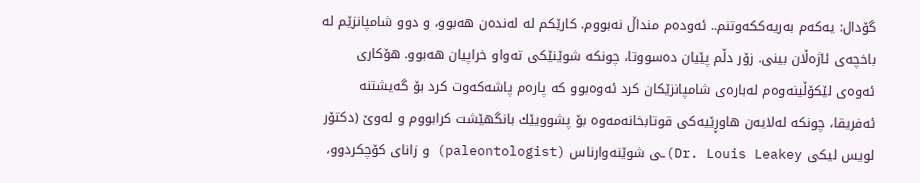گۆدال: یەكەم بەریەككەوتنم.. ئەودەم منداڵ نەبووم. كارێكم لە لەندەن هەبوو، و دوو شامپانزێم لە باخچەی ئاژەڵان بینی. زۆر دڵم پێیان دەسووتا، چونكە شوێنێكی تەواو خراپیان هەبوو. هۆكاری ئەوەی لێكۆڵینەوەم لەبارەی شامپانزێكان كرد ئەوەبوو كە پارەم پاشەكەوت كرد بۆ گەیشتنە ئەفریقا، چونكە لەلایەن هاوڕێیەكی قوتابخانەمەوە بۆ پشوویێك بانگهێشت كرابووم و لەوێ (دكتۆر لویس لیكی Dr. Louis Leakey)ـی شوێنەوارناس (paleontologist) و زانای كۆچكردوو،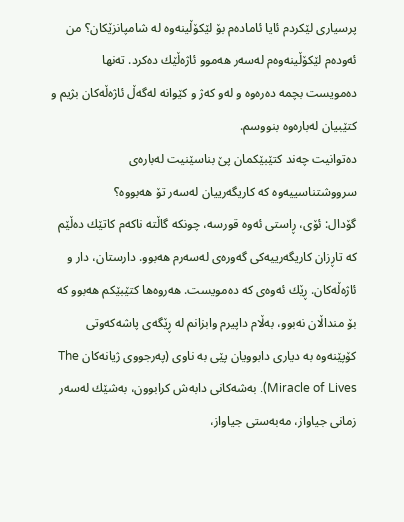پرسیاری لێكردم ئایا ئامادەم بۆ لێكۆڵینەوە لە شامپانزێكان؟ من ئەودەم لێكۆڵینەوەم لەسەر هەموو ئاژەڵێك دەكرد. تەنها دەمویست بچمە دەرەوە و لەو كەژ و كێوانە لەگەڵ ئاژەڵەكان بژیم و كتێبیان لەبارەوە بنووسم.
دەتوانیت چەند كتێبێكمان پێ بناسێنیت لەبارەی سرووشتناسییەوە كە كاریگەرییان لەسەر تۆ هەبووە؟
گۆدال: ئۆی، ڕاستی ئەوە قورسە، چونكە گاڵتە ناكەم كاتێك دەڵێم كە تاڕزان كاریگەرییەكی گەورەی لەسەرم هەبوو. دارستان، دار و ئاژەڵەكان. ڕێك ئەوەی كە دەمویست. هەروەها كتێبێكم هەبوو كە بۆ منداڵان نەبوو، بەڵام داپیرم وابزانم لە ڕێگەی پاشەكەوتی كۆپێنەوە بە دیاری دابوویان پێی بە ناوی (پەرجووی ژیانەكان The Miracle of Lives). بەشەكانی دابەش كرابوون، بەشێك لەسەر زمانی جیاواز، مەبەستی جیاواز،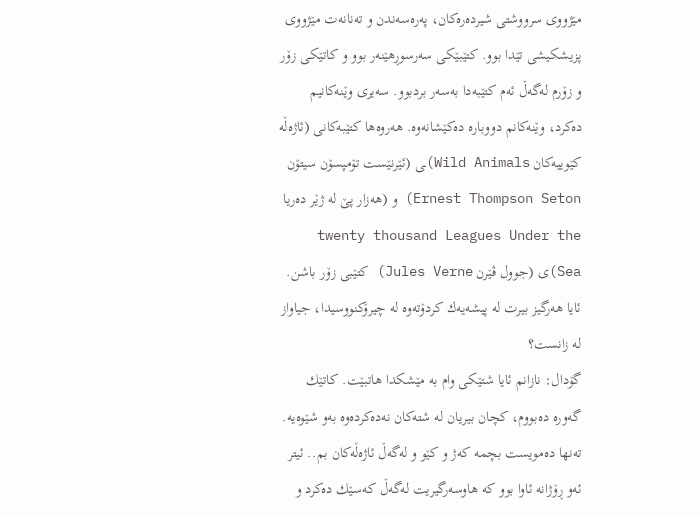مێژووی سرووشتی شیردەرەكان، پەرەسەندن و تەنانەت مێژووی پزیشكیشی تێدا بوو. كتێبێكی سەرسوڕهێنەر بوو و كاتێكی زۆر و زۆرم لەگەڵ ئەم كتێبەدا بەسەر بردبوو. سەیری وێنەكانیم دەكرد، وێنەكانم دووبارە دەكێشانەوە. هەروەها كتێبەكانی (ئاژەڵە كێوییەكان Wild Animals)ـی (ئێرنێست تۆمپسۆن سیتۆن Ernest Thompson Seton) و (هەزار پێ لە ژێر دەریا twenty thousand Leagues Under the Sea)ی (جوول ڤێرن Jules Verne) كتێبی زۆر باشن.
ئایا هەرگیز بیرت لە پیشەیەك كردۆتەوە لە چیرۆكنووسیدا، جیاواز لە زانست؟
گۆدال: نازانم ئایا شتێكی وام بە مێشكدا هاتبێت. كاتێك گەورە دەبووم، كچان بیریان لە شتەكان نەدەكردەوە بەو شێوەیە. تەنها دەمویست بچمە كەژ و كێو و لەگەڵ ئاژەڵەكان بم.. ئیتر ئەو ڕۆژانە ئاوا بوو كە هاوسەرگیریت لەگەڵ كەسێك دەكرد و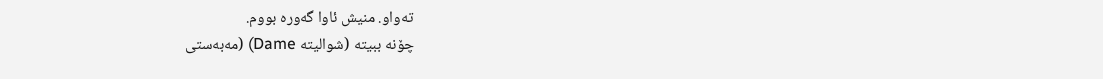تەواو. منیش ئاوا گەورە بووم.
چۆنە ببیتە (شوالیتە Dame) (مەبەستی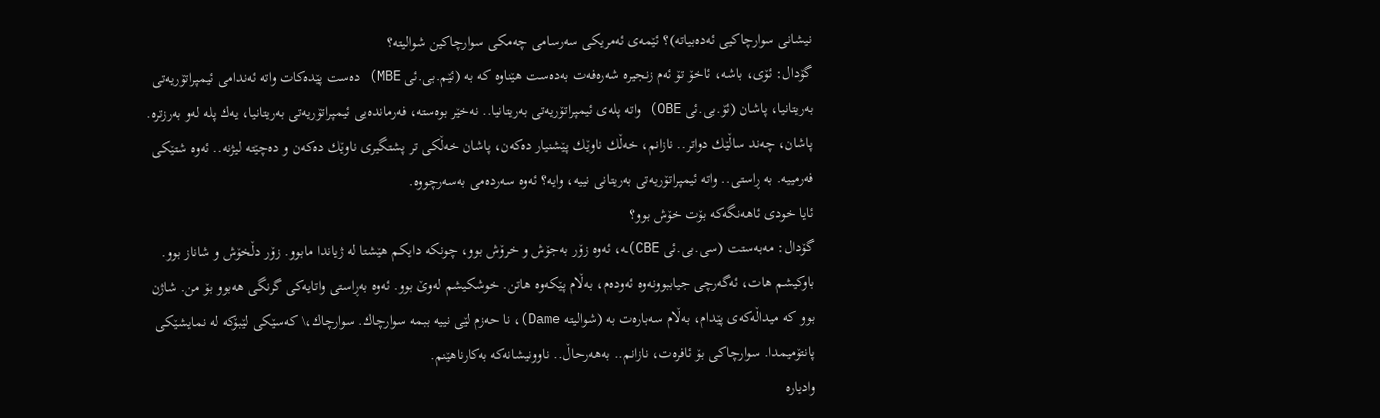نیشانی سوارچاكیی ئەدەبیاتە)؟ ئێمەی ئەمریكی سەرسامی چەمكی سوارچاكین شوالیتە؟
گۆدال: ئۆی، باشە، ئاخۆ تۆ ئەم زنجیرە شەرەفەت بەدەست هێناوە كە بە (ئێم.بی.ئی MBE) دەست پێدەكات واتە ئەندامی ئیمپراتۆریەتی بەریتانیا، پاشان (ئۆ.بی.ئی OBE) واتە پلەی ئیمپراتۆریەتی بەریتانیا.. نەخێر بوەستە، فەرماندەیی ئیمپراتۆریەتی بەریتانیا، یەك پلە لەو بەرزترە. پاشان، چەند ساڵێك دواتر.. نازانم، خەڵك ناوێك پێشنیار دەكەن، پاشان خەڵكی تر پشتگیری ناوێك دەكەن و دەچێتە لیژنە.. ئەوە شتێكی فەرمییە. بە ڕاستی.. واتە ئیمپراتۆریەتی بەریتانی نییە، وایە؟ ئەوە سەردەمی بەسەرچووە.
ئایا خودی ئاهەنگەكە بۆت خۆش بوو؟
گۆدال: مەبەستت (سی.بی.ئی CBE)ـە، ئەوە زۆر بەجۆش و خرۆش بوو، چونكە دایكم هێشتا لە ژیاندا مابوو. زۆر دڵخۆش و شاناز بوو. باوكیشم هات، ئەگەرچی جیاببوونەوە ئەودەم، بەڵام پێكەوە هاتن. خوشكیشم لەوێ بوو. ئەوە بەڕاستی واتایەكی گرنگی هەبوو بۆ من. شاژن بوو كە میداڵەكەی پێدام، بەڵام سەبارەت بە (شوالیتە Dame)، نا حەزم لێی نییە ببمە سوارچاك. سوارچاك،\ كەسێكی لێبۆكە لە نمایشێكی پانتۆمیمدا. سوارچاكی بۆ ئافرەت، نازانم.. بەهەرحاڵ.. ناوونیشانەكە بەكارناهێنم.
وادیارە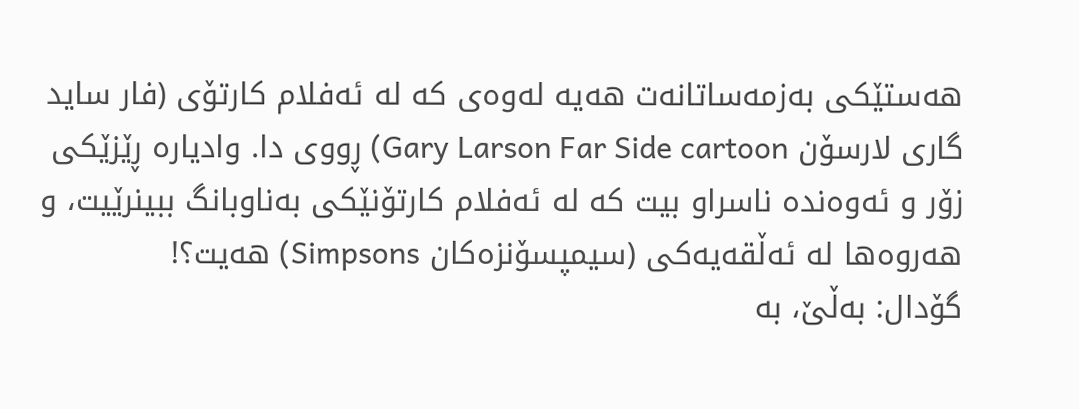هەستێكی بەزمەساتانەت هەیە لەوەی كە لە ئەفلام كارتۆی (فار ساید گاری لارسۆن Gary Larson Far Side cartoon) ڕووی دا. وادیارە ڕێزێكی زۆر و ئەوەندە ناسراو بیت كە لە ئەفلام كارتۆنێكی بەناوبانگ ببینرێیت، و هەروەها لە ئەڵقەیەكی (سیمپسۆنزەكان Simpsons) هەیت؟!
گۆدال: بەڵێ، بە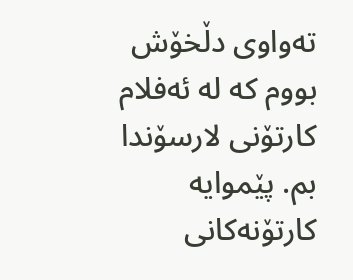تەواوی دڵخۆش بووم كە لە ئەفلام كارتۆنی لارسۆندا بم. پێموایە كارتۆنەكانی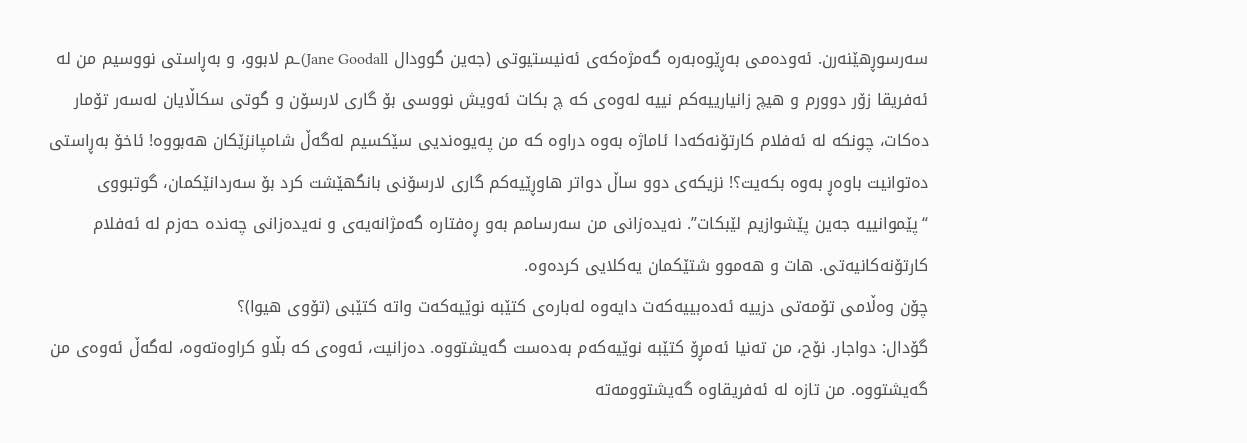سەرسوڕهێنەرن. ئەودەمی بەڕێوەبەرە گەمژەكەی ئەنیستیوتی (جەین گوودال Jane Goodall)ـم لابوو، و بەڕاستی نووسیم من لە ئەفریقا زۆر دوورم و هیچ زانیارییەكم نییە لەوەی كە چ بكات ئەویش نووسی بۆ گاری لارسۆن و گوتی سكاڵایان لەسەر تۆمار دەكات، چونكە لە ئەفلام كارتۆنەكەدا ئاماژە بەوە دراوە كە من پەیوەندیی سێكسیم لەگەڵ شامپانزێكان هەبووە! ئاخۆ بەڕاستی دەتوانیت باوەڕ بەوە بكەیت؟! نزیكەی دوو ساڵ دواتر هاوڕێیەكم گاری لارسۆنی بانگهێشت كرد بۆ سەردانێكمان، گوتبووی “پێموانییە جەین پێشوازیم لێبكات”. نەیدەزانی من سەرسامم بەو ڕەفتارە گەمژانەیەی و نەیدەزانی چەندە حەزم لە ئەفلام كارتۆنەكانیەتی. هات و هەموو شتێكمان یەكلایی كردەوە.
چۆن وەڵامی تۆمەتی دزییە ئەدەبییەكەت دایەوە لەبارەی كتێبە نوێیەكەت واتە كتێبی (تۆوی هیوا)؟
گۆدال: دواجار. نۆح، من تەنیا ئەمڕۆ كتێبە نوێیەكەم بەدەست گەیشتووە. دەزانیت، ئەوەی كە بڵاو كراوەتەوە، لەگەڵ ئەوەی من گەیشتووە. من تازە لە ئەفریقاوە گەیشتوومەتە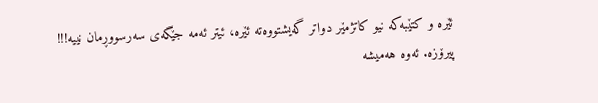ئێرە و كتێبەكە نیو كاتژمێر دواتر گەیشتووەتە ئێرە، ئیتر ئەمە جێگەی سەرسووڕمان نییە!!!
پیرۆزە. ئەوە هەمیشە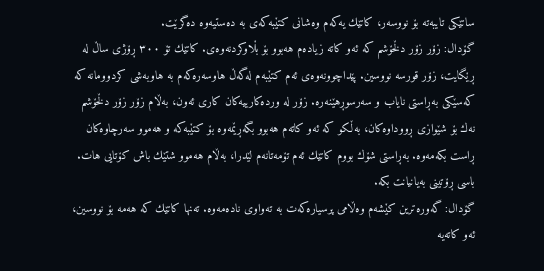ساتێكی تایبەتە بۆ نووسەر، كاتێك یەكەم وەشانی كتێبەكەی بە دەستیەوە دەگرێت.
گۆدال: زۆر زۆر دڵخۆشم كە ئەو كاتە زیادەم هەبوو بۆ بڵاوكردنەوەی. كاتێك تۆ ٣٠٠ ڕۆژی ساڵ لە ڕێگایت، زۆر قورسە نووسین. پێداچوونەوەی ئەم كتێبەم لەگەڵ هاوسەرەكەم بە هاوبەشی كردوومانە كە كەسێكی بەڕاستی نایاب و سەرسوڕهێنەرە. زۆر لە وردەكارییەكان كاری ئەون، بەڵام زۆر زۆر دڵخۆشم نەك بۆ شێوازی ڕووداوەكان، بەڵكو كە ئەو كاتەم هەبوو بگەڕێمەوە بۆ كتێبەكە و هەموو سەرچاوەكان ڕاست بكەمەوە. بەڕاستی شۆك بووم كاتێك ئەم تۆمەتانەم لێدرا، بەڵام هەموو شتێك باش كۆتایی هات.
باسی ڕۆتینی بەیانیانت بكە.
گۆدال: گەورەترین كێشەم وەڵامی پرسیارەكەت بە تەواوی نادەمەوە. تەنها كاتێك كە هەمە بۆ نووسین، ئەو كاتەیە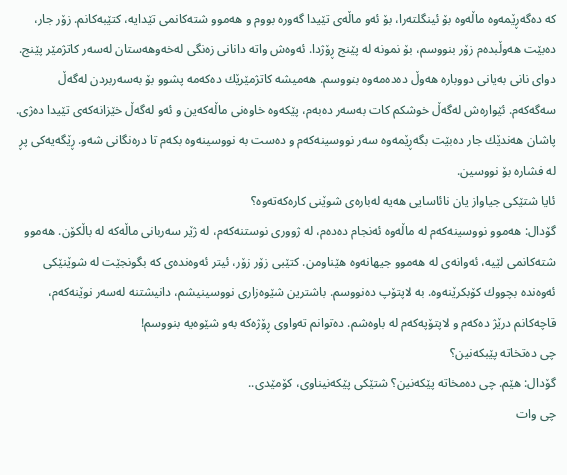كە دەگەڕێمەوە ماڵەوە بۆ ئینگلتەرا، بۆ ئەو ماڵەی تێیدا گەورە بووم و هەموو شتەكانمی تێدایە، كتێبەكانم. زۆر جار، دەبێت هەوڵبدەم زۆر بنووسم، بۆ نمونە لە پێنج ڕۆژدا. ئەوەش واتە دانانی زەنگی لەخەوهەستان لەسەر كاتژمێر پێنج. دوای نانی بەیانی دووبارە هەوڵ دەدەمەوە بنووسم. هەمیشە كاتژمێرێك دەكەمە پشوو بۆ بەسەربردن لەگەڵ سەگەكەم. ئێوارەش لەگەڵ خوشكم كات بەسەر دەبەم، پێكەوە خاوەنی ماڵەكەین و ئەو لەگەڵ خێزانەكەی تێیدا دەژی. پاشان هەندێك جار دەبێت بگەڕێمەوە سەر نووسینەكەم و دەست بە نووسینەوە بكەم تا درەنگانی شەو. ڕێگەیەكی پڕ لە فشارە بۆ نووسین.
ئایا شتێكی جیاواز یان نائاسایی هەیە لەبارەی شوێنی كارەكەتەوە؟
گۆدال: هەموو نووسینەكەم لە ماڵەوە ئەنجام دەدەم، لە ژووری نوستنەكەم، لە ژێر سەربانی ماڵەكە لە باڵكۆن. هەموو شتەكانمی لێیە، ئەوانەی لە هەموو جیهانەوە هێناومن. كتێبی زۆر زۆر، ئیتر ئەوەندەی كە بگونجێت لە شوێنێكی ئەوەندە بچووك كۆبكرێنەوە. بە لاپتۆپ دەنووسم. باشترین شێوەزاری نووسینیشم، دانیشتنە لەسەر نوێنەكەم، قاچەكانم درێژ دەكەم و لاپتۆپەكەم لە باوەشم. دەتوانم تەواوی ڕۆژەكە بەو شێوەیە بنووسم!
چی دەتخاتە پێبكەنین؟
گۆدال: هێم. چی دەمخاتە پێكەنین؟ شتێكی پێكەنیناوی، كۆمێدی..
چی وات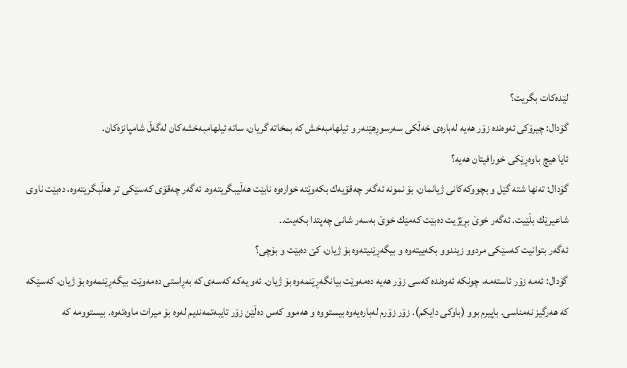لێدەكات بگریت؟
گۆدال: چیرۆكی ئەوەندە زۆر هەیە لەبارەی خەڵكی سەرسوڕهێنەر و ئیلهامبەخش كە بمخاتە گریان، ساتە ئیلهامبەخشەكان لەگەڵ شامپانزەكان.
ئایا هیچ باوەڕێكی خورافیتان هەیە؟
گۆدال: تەنها شتە گێل و بچووكەكانی ژیانمان، بۆ نمونە ئەگەر چەقۆیەك بكەوێتە خوارەوە نابێت هەڵیبگریتەوە. ئەگەر چەقۆی كەسێكی تر هەڵبگریتەوە، دەبێت ناوی شاعیرێك بڵێیت. ئەگەر خوێ بڕێژیت دەبێت كەمێك خوێ بەسەر شانی چەپتدا بكەیت..
ئەگەر بتوانیت كەسێكی مردوو زیندوو بكەییتەوە و بیگەڕێنیتەوە بۆ ژیان، كێ دەبێت و بۆچی؟
گۆدال: ئەمە زۆر ئاستەمە، چونكە ئەوەندە كەسی زۆر هەیە دەمەوێت بیانگەڕێنمەوە بۆ ژیان. ئەو یەكە كەسەی كە بەڕاستی دەمەوێت بیگەڕێنمەوە بۆ ژیان، كەسێكە كە هەرگیز نەمناسی. باپیرم بوو (باوكی دایكم). زۆر زۆرم لەبارەیەوە بیستووە و هەموو كەس دەڵێن زۆر تایبەتمەندیم لەوە بۆ میرات ماوەتەوە. بیستوومە كە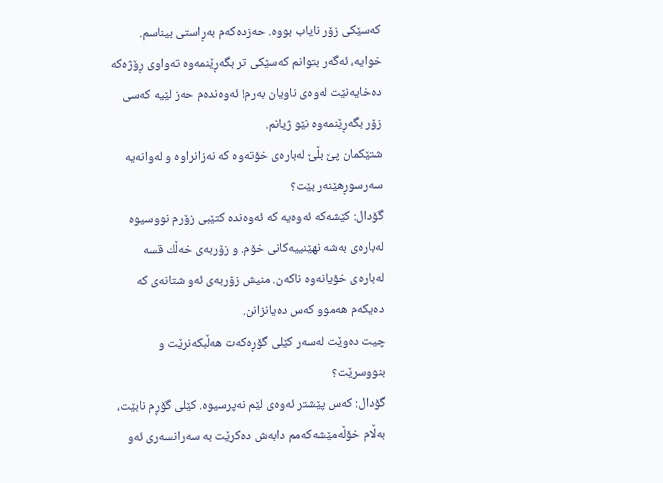كەسێكی زۆر نایاب بووە. حەزدەكەم بەڕاستی بیناسم. خوایە، ئەگەر بتوانم كەسێكی تر بگەڕێنمەوە تەواوی ڕۆژەكە دەخایەنێت لەوەی ناویان بەرم! ئەوەندەم حەز لێیە كەسی زۆر بگەڕێنمەوە نێو ژیانم.
شتێكمان پێ بڵێ لەبارەی خۆتەوە كە نەزانراوە و لەوانەیە سەرسوڕهێنەر بێت؟
گۆدال: كێشەكە ئەوەیە كە ئەوەندە كتێبی زۆرم نووسیوە لەبارەی بەشە نهێنییەكانی خۆم. و زۆربەی خەڵك قسە لەبارەی خۆیانەوە ناكەن. منیش زۆربەی ئەو شتانەی كە دەیكەم هەموو كەس دەیانزانن.
چیت دەوێت لەسەر كێلی گۆڕەكەت هەڵبكەنرێت و بنووسرێت؟
گۆدال: كەس پێشتر ئەوەی لێم نەپرسیوە. كێلی گۆڕم نابێت، بەڵام خۆڵەمێشەكەمم دابەش دەكرێت بە سەرانسەری ئەو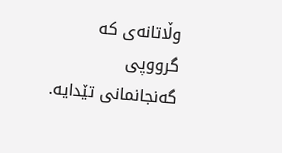وڵاتانەی كە گرووپی گەنجانمانی تێدایە.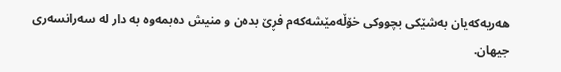هەریەكەیان بەشێكی بچووكی خۆڵەمێشەكەم فڕێ بدەن و منیش دەبمەوە بە دار لە سەرانسەری جیهان.